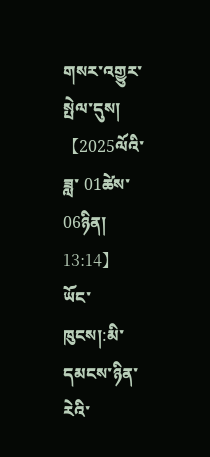གསར་འགྱུར་སྤེལ་དུས། 【2025ལོའི་ཟླ་ 01ཚེས་06ཉིན། 13:14】 ཡོང་ཁུངས།:མི་དམངས་ཉིན་རེའི་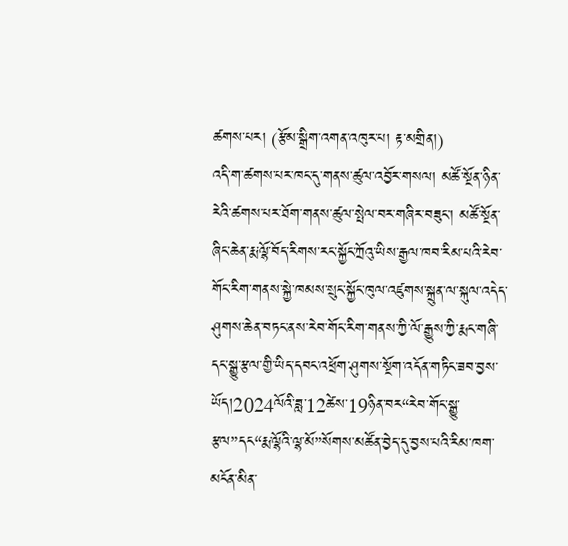ཚགས་པར། (རྩོམ་སྒྲིག་འགན་འཁུར་པ། རྟ་མགྲིན།)
འདི་ག་ཚགས་པར་ཁང་དུ་གནས་ཚུལ་འབྱོར་གསལ། མཚོ་སྔོན་ཉིན་རེའི་ཚགས་པར་ཐོག་གནས་ཚུལ་སྤེལ་བར་གཞིར་བཟུང་། མཚོ་སྔོན་ཞིང་ཆེན་རྨ་ལྷོ་བོད་རིགས་རང་སྐྱོང་ཀྲོའུ་ཡིས་རྒྱལ་ཁབ་རིམ་པའི་རེབ་གོང་རིག་གནས་སྐྱེ་ཁམས་སྲུང་སྐྱོང་ཁུལ་འཛུགས་སྐྲུན་ལ་སྐུལ་འདེད་ཤུགས་ཆེན་བཏང་ནས་རེབ་གོང་རིག་གནས་ཀྱི་ལོ་རྒྱུས་ཀྱི་རྨང་གཞི་དང་སྒྱུ་རྩལ་གྱི་ཡིད་དབང་འཕྲོག་ཤུགས་སྔོག་འདོན་གཏིང་ཟབ་བྱས་ཡོད།2024ལོའི་ཟླ་12ཚེས་19ཉིན་བར“རེབ་གོང་སྒྱུ་རྩལ”དང“རྨ་ལྷོའི་ལྷ་མོ”སོགས་མཚོན་བྱེད་དུ་བྱས་པའི་རིམ་ཁག་མངོན་མིན་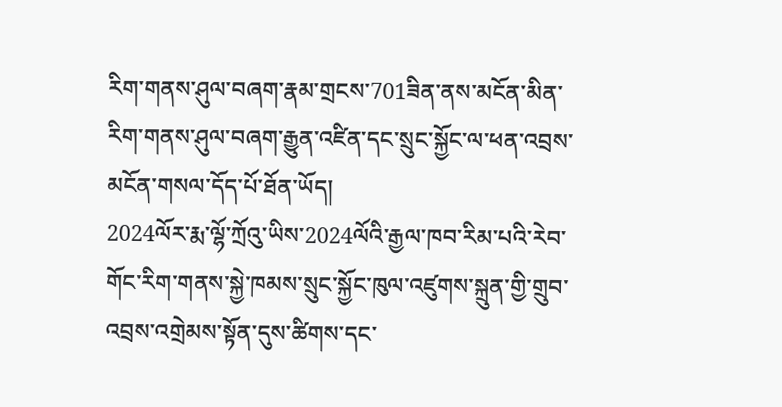རིག་གནས་ཤུལ་བཞག་རྣམ་གྲངས་701ཟིན་ནས་མངོན་མིན་རིག་གནས་ཤུལ་བཞག་རྒྱུན་འཛིན་དང་སྲུང་སྐྱོང་ལ་ཕན་འབྲས་མངོན་གསལ་དོད་པོ་ཐོན་ཡོད།
2024ལོར་རྨ་ལྷོ་ཀྲོའུ་ཡིས་2024ལོའི་རྒྱལ་ཁབ་རིམ་པའི་རེབ་གོང་རིག་གནས་སྐྱེ་ཁམས་སྲུང་སྐྱོང་ཁུལ་འཛུགས་སྐྲུན་གྱི་གྲུབ་འབྲས་འགྲེམས་སྟོན་དུས་ཚིགས་དང་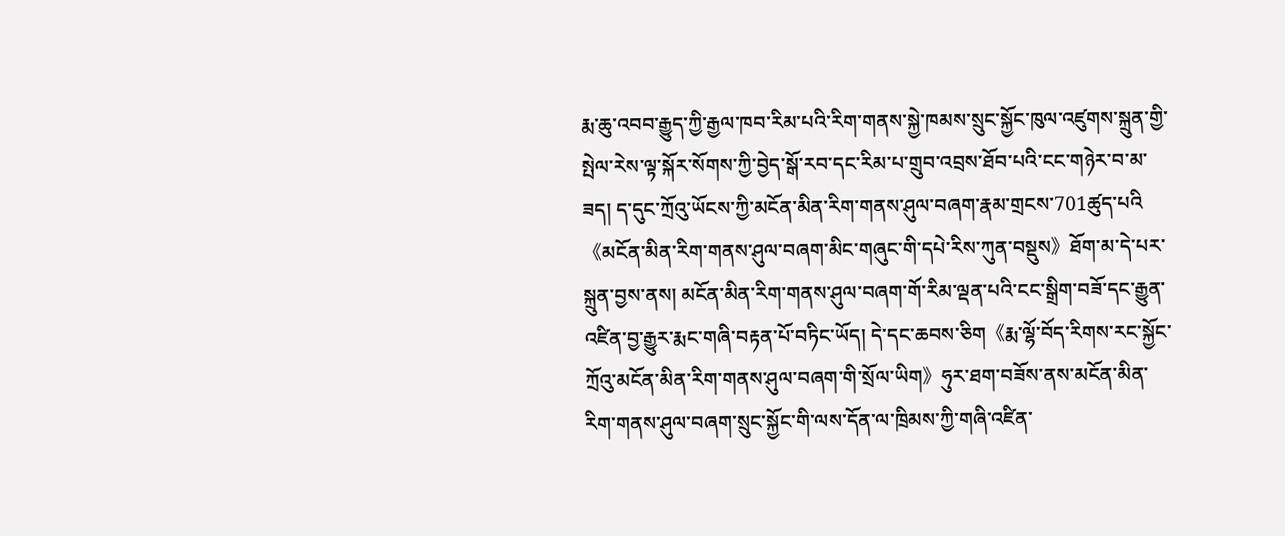རྨ་ཆུ་འབབ་རྒྱུད་ཀྱི་རྒྱལ་ཁབ་རིམ་པའི་རིག་གནས་སྐྱེ་ཁམས་སྲུང་སྐྱོང་ཁུལ་འཛུགས་སྐྲུན་གྱི་སྤེལ་རེས་ལྟ་སྐོར་སོགས་ཀྱི་བྱེད་སྒོ་རབ་དང་རིམ་པ་གྲུབ་འབྲས་ཐོབ་པའི་ངང་གཉེར་བ་མ་ཟད། ད་དུང་ཀྲོའུ་ཡོངས་ཀྱི་མངོན་མིན་རིག་གནས་ཤུལ་བཞག་རྣམ་གྲངས་701ཚུད་པའི《མངོན་མིན་རིག་གནས་ཤུལ་བཞག་མིང་གཞུང་གི་དཔེ་རིས་ཀུན་བསྡུས》ཐོག་མ་དེ་པར་སྐྲུན་བྱས་ནས། མངོན་མིན་རིག་གནས་ཤུལ་བཞག་གོ་རིམ་ལྡན་པའི་ངང་སྒྲིག་བཟོ་དང་རྒྱུན་འཛིན་བྱ་རྒྱུར་རྨང་གཞི་བརྟན་པོ་བཏིང་ཡོད། དེ་དང་ཆབས་ཅིག《རྨ་ལྷོ་བོད་རིགས་རང་སྐྱོང་ཀྲོའུ་མངོན་མིན་རིག་གནས་ཤུལ་བཞག་གི་སྲོལ་ཡིག》ཧུར་ཐག་བཟོས་ནས་མངོན་མིན་རིག་གནས་ཤུལ་བཞག་སྲུང་སྐྱོང་གི་ལས་དོན་ལ་ཁྲིམས་ཀྱི་གཞི་འཛིན་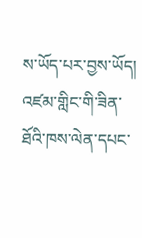ས་ཡོད་པར་བྱས་ཡོད།
འཛམ་གླིང་གི་ཟིན་ཐོའི་ཁས་ལེན་དཔང་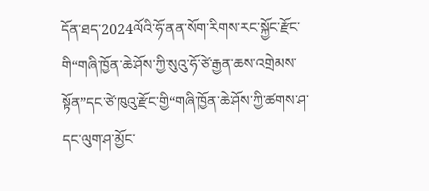དོན་ཐད་2024ལོའི་ཧོ་ནན་སོག་རིགས་རང་སྐྱོང་རྫོང་གི“གཞི་ཁྱོན་ཆེ་ཤོས་ཀྱི་སུའུ་ཧོ་ཙེ་རྒྱན་ཆས་འགྲེམས་སྟོན”དང་ཙེ་ཁུའུ་རྫོང་གྱི“གཞི་ཁྱོན་ཆེ་ཤོས་ཀྱི་ཚགས་ཤ་དང་ལུག་ཤ་མྱོང་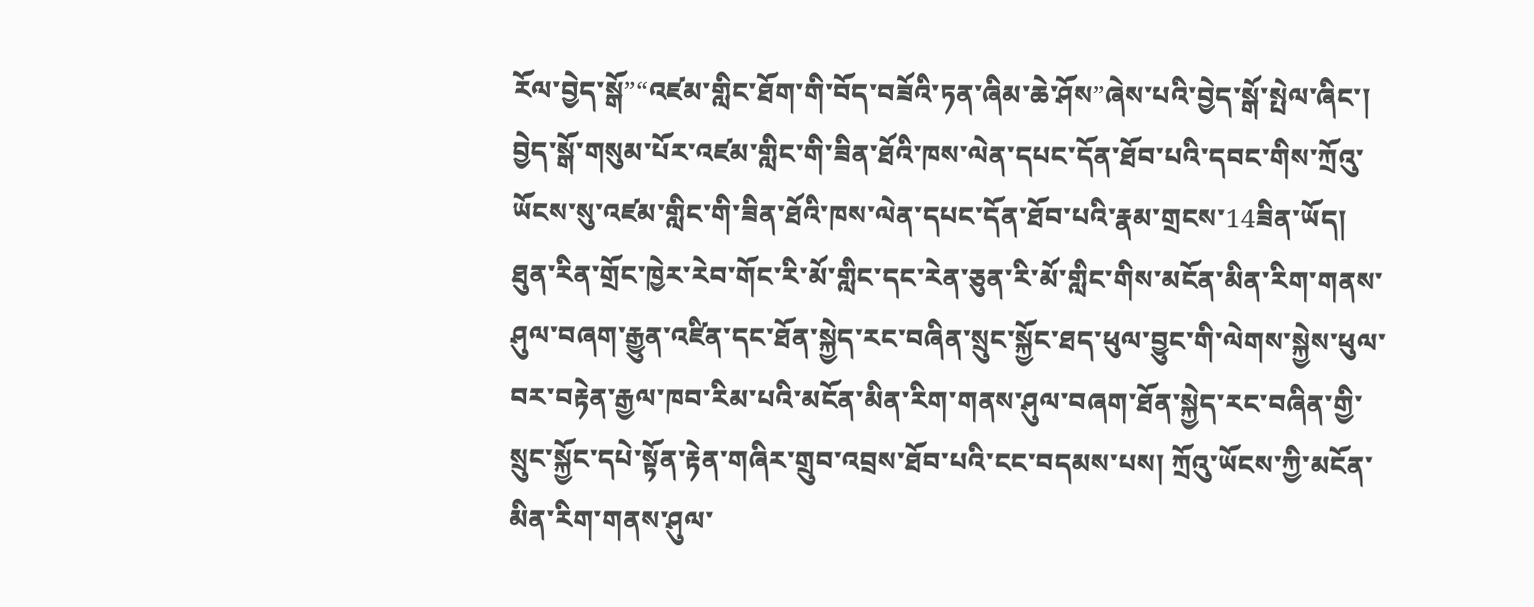རོལ་བྱེད་སྒོ”“འཛམ་གླིང་ཐོག་གི་བོད་བཟོའི་ཏན་ཞིམ་ཆེ་ཤོས”ཞེས་པའི་བྱེད་སྒོ་སྤེལ་ཞིང་། བྱེད་སྒོ་གསུམ་པོར་འཛམ་གླིང་གི་ཟིན་ཐོའི་ཁས་ལེན་དཔང་དོན་ཐོབ་པའི་དབང་གིས་ཀྲོའུ་ཡོངས་སུ་འཛམ་གླིང་གི་ཟིན་ཐོའི་ཁས་ལེན་དཔང་དོན་ཐོབ་པའི་རྣམ་གྲངས་14ཟིན་ཡོད།
ཐུན་རིན་གྲོང་ཁྱེར་རེབ་གོང་རི་མོ་གླིང་དང་རེན་ཅུན་རི་མོ་གླིང་གིས་མངོན་མིན་རིག་གནས་ཤུལ་བཞག་རྒྱུན་འཛིན་དང་ཐོན་སྐྱེད་རང་བཞིན་སྲུང་སྐྱོང་ཐད་ཕུལ་བྱུང་གི་ལེགས་སྐྱེས་ཕུལ་བར་བརྟེན་རྒྱལ་ཁབ་རིམ་པའི་མངོན་མིན་རིག་གནས་ཤུལ་བཞག་ཐོན་སྐྱེད་རང་བཞིན་གྱི་སྲུང་སྐྱོང་དཔེ་སྟོན་རྟེན་གཞིར་གྲུབ་འབྲས་ཐོབ་པའི་ངང་བདམས་པས། ཀྲོའུ་ཡོངས་ཀྱི་མངོན་མིན་རིག་གནས་ཤུལ་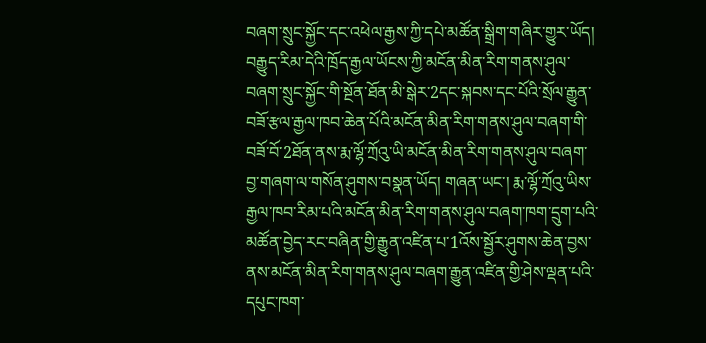བཞག་སྲུང་སྐྱོང་དང་འཕེལ་རྒྱས་ཀྱི་དཔེ་མཚོན་སྒྲིག་གཞིར་གྱུར་ཡོད། བརྒྱུད་རིམ་དེའི་ཁྲོད་རྒྱལ་ཡོངས་ཀྱི་མངོན་མིན་རིག་གནས་ཤུལ་བཞག་སྲུང་སྐྱོང་གི་སྔོན་ཐོན་མི་སྒེར་2དང་སྐབས་དང་པོའི་སྲོལ་རྒྱུན་བཟོ་རྩལ་རྒྱལ་ཁབ་ཆེན་པོའི་མངོན་མིན་རིག་གནས་ཤུལ་བཞག་གི་བཟོ་བོ་2ཐོན་ནས་རྨ་ལྷོ་ཀྲོའུ་ཡི་མངོན་མིན་རིག་གནས་ཤུལ་བཞག་བྱ་གཞག་ལ་གསོན་ཤུགས་བསྣན་ཡོད། གཞན་ཡང་། རྨ་ལྷོ་ཀྲོའུ་ཡིས་རྒྱལ་ཁབ་རིམ་པའི་མངོན་མིན་རིག་གནས་ཤུལ་བཞག་ཁག་དྲུག་པའི་མཚོན་བྱེད་རང་བཞིན་གྱི་རྒྱུན་འཛིན་པ་1འོས་སྦྱོར་ཤུགས་ཆེན་བྱས་ནས་མངོན་མིན་རིག་གནས་ཤུལ་བཞག་རྒྱུན་འཛིན་གྱི་ཤེས་ལྡན་པའི་དཔུང་ཁག་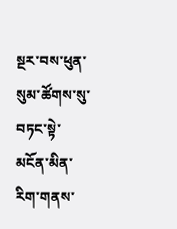སྔར་བས་ཕུན་སུམ་ཚོགས་སུ་བཏང་སྟེ་མངོན་མིན་རིག་གནས་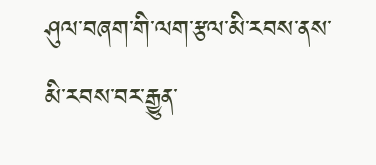ཤུལ་བཞག་གི་ལག་རྩལ་མི་རབས་ནས་མི་རབས་བར་རྒྱུན་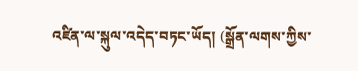འཛིན་ལ་སྐུལ་འདེད་བཏང་ཡོད། (སྒྲོན་ལགས་ཀྱིས་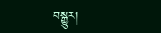བསྒྱུར།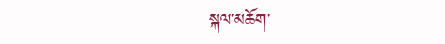སྐལ་མཆོག་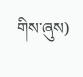གིས་ཞུས)